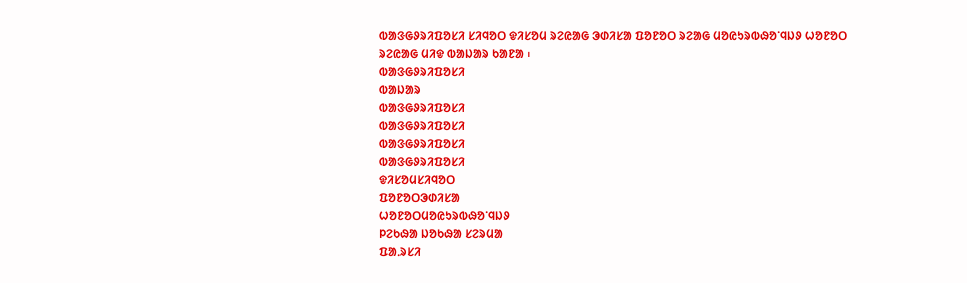ᱵᱟᱝᱜᱽᱨᱤᱯᱚᱥᱤ ᱥᱤᱧᱚᱛ ᱫᱤᱥᱚᱢ ᱨᱮᱭᱟᱜ ᱳᱰᱤᱥᱟ ᱯᱚᱱᱚᱛ ᱨᱮᱟᱜ ᱢᱚᱭᱩᱨᱵᱷᱚᱸᱧᱡᱽ ᱦᱚᱱᱚᱛ ᱨᱮᱭᱟᱜ ᱢᱤᱫ ᱵᱟᱡᱟᱨ ᱠᱟᱱᱟ ᱾
ᱵᱟᱝᱜᱽᱨᱤᱯᱚᱥᱤ
ᱵᱟᱡᱟᱨ
ᱵᱟᱝᱜᱽᱨᱤᱯᱚᱥᱤ
ᱵᱟᱝᱜᱽᱨᱤᱯᱚᱥᱤ
ᱵᱟᱝᱜᱽᱨᱤᱯᱚᱥᱤ
ᱵᱟᱝᱜᱽᱨᱤᱯᱚᱥᱤ
ᱫᱤᱥᱚᱢᱥᱤᱧᱚᱛ
ᱯᱚᱱᱚᱛᱳᱰᱤᱥᱟ
ᱦᱚᱱᱚᱛᱢᱚᱭᱩᱨᱵᱷᱚᱸᱧᱡᱽ
ᱞᱮᱠᱷᱟ ᱡᱚᱠᱷᱟ ᱥᱮᱨᱢᱟ
ᱯᱟᱹᱨᱥᱤ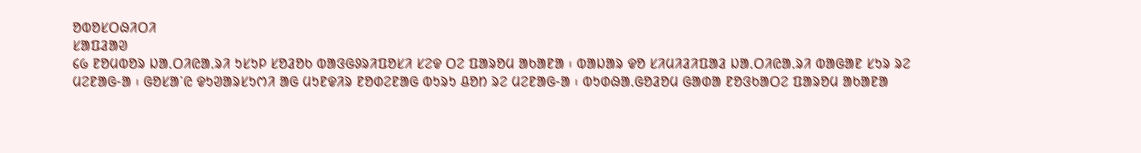ᱚᱵᱚᱥᱛᱷᱤᱛᱤ
ᱥᱟᱯᱲᱟᱣ
᱔᱙ ᱱᱚᱢᱵᱚᱨ ᱡᱟᱹᱛᱤᱭᱟᱹᱨᱤ ᱩᱥᱩᱞ ᱥᱚᱲᱚᱠ ᱵᱟᱝᱜᱽᱨᱤᱯᱚᱥᱤ ᱥᱮᱫ ᱛᱮ ᱯᱟᱨᱚᱢ ᱟᱠᱟᱱᱟ ᱾ ᱵᱟᱡᱟᱨ ᱫᱚ ᱥᱤᱢᱤᱲᱤᱯᱟᱲ ᱡᱟᱹᱛᱤᱭᱟᱹᱨᱤ ᱵᱟᱜᱟᱱ ᱥᱩᱨ ᱨᱮ ᱢᱮᱱᱟᱜ-ᱟ ᱾ ᱜᱚᱥᱟᱸᱭ ᱫᱩᱣᱟᱨᱥᱩᱬᱤ ᱟᱜ ᱢᱩᱱᱫᱤᱨ ᱱᱚᱰᱮᱱᱟᱜ ᱵᱩᱨᱩ ᱪᱚᱴ ᱨᱮ ᱢᱮᱱᱟᱜ-ᱟ ᱾ ᱵᱩᱰᱷᱟᱹᱜᱚᱲᱚᱢ ᱜᱟᱰᱟ ᱱᱚᱝᱠᱟᱛᱮ ᱯᱟᱨᱚᱢ ᱟᱠᱟᱱᱟ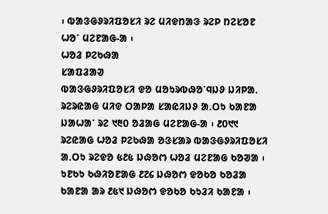᱾ ᱵᱟᱝᱜᱽᱨᱤᱯᱚᱥᱤ ᱨᱮ ᱢᱤᱫᱴᱟᱝ ᱨᱮᱞ ᱴᱮᱥᱚᱱ ᱦᱚᱸ ᱢᱮᱱᱟᱜ-ᱟ ᱾
ᱦᱚᱲ ᱞᱮᱠᱷᱟ
ᱥᱟᱯᱲᱟᱣ
ᱵᱟᱝᱜᱽᱨᱤᱯᱚᱥᱤ ᱫᱚ ᱢᱚᱩᱨᱵᱷᱚᱸᱧᱡᱽ ᱡᱤᱞᱟᱹ ᱨᱮᱨᱭᱟᱜ ᱢᱤᱫ ᱛᱟᱞᱟ ᱥᱟᱭᱤᱡᱽ ᱟᱹᱛᱩ ᱠᱟᱱᱟ ᱡᱟᱦᱟᱸ ᱨᱮ ᱑᱓᱐ ᱚᱲᱟᱜ ᱢᱮᱱᱟᱜ-ᱟ ᱾ ᱒᱐᱑᱑ ᱨᱮᱭᱟᱜ ᱦᱚᱲ ᱞᱮᱠᱷᱟ ᱚᱝᱥᱟᱨ ᱵᱟᱝᱜᱽᱨᱤᱯᱚᱥᱤ ᱟᱹᱛᱩ ᱨᱮᱫᱚ ᱕᱒᱕ ᱡᱷᱚᱬ ᱦᱚᱲ ᱢᱮᱱᱟᱜ ᱠᱚᱣᱟ ᱾ ᱩᱱᱠᱩ ᱠᱷᱤᱚᱱᱟᱜ ᱒᱗᱔ ᱡᱷᱚᱬ ᱫᱚᱠᱚ ᱠᱚᱲᱟ ᱠᱟᱱᱟ ᱟᱨ ᱒᱕᱑ ᱡᱷᱚᱬ ᱫᱚᱠᱚ ᱠᱩᱲᱤ ᱠᱟᱱᱟ ᱾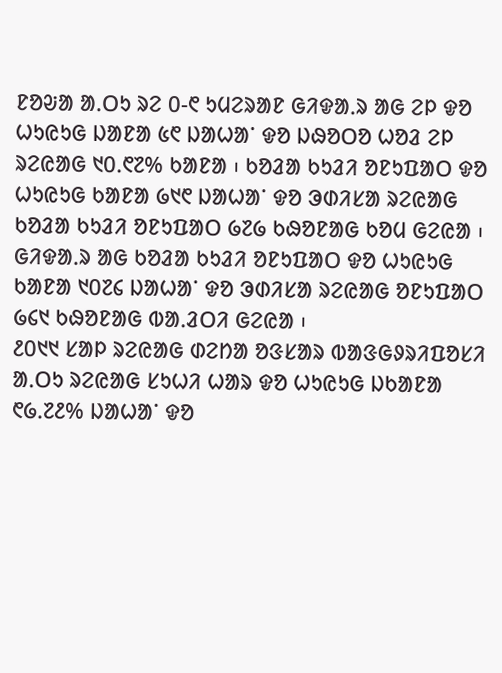ᱱᱚᱶᱟ ᱟᱹᱛᱩ ᱨᱮ ᱐-᱖ ᱩᱢᱮᱨᱟᱱ ᱜᱤᱫᱟᱹᱨ ᱟᱜ ᱮᱞ ᱫᱚ ᱦᱩᱭᱩᱜ ᱡᱟᱱᱟ ᱕᱖ ᱡᱟᱦᱟᱸ ᱫᱚ ᱡᱷᱚᱛᱚ ᱦᱚᱲ ᱮᱞ ᱨᱮᱭᱟᱜ ᱑᱐ᱹ᱖᱗% ᱠᱟᱱᱟ ᱾ ᱠᱚᱲᱟ ᱠᱩᱲᱤ ᱚᱱᱩᱯᱟᱛ ᱫᱚ ᱦᱩᱭᱩᱜ ᱠᱟᱱᱟ ᱙᱑᱖ ᱡᱟᱦᱟᱸ ᱫᱚ ᱳᱰᱤᱥᱟ ᱨᱮᱭᱟᱜ ᱠᱚᱲᱟ ᱠᱩᱲᱤ ᱚᱱᱩᱯᱟᱛ ᱙᱗᱙ ᱠᱷᱚᱱᱟᱜ ᱠᱚᱢ ᱜᱮᱭᱟ ᱾ ᱜᱤᱫᱟᱹᱨ ᱟᱜ ᱠᱚᱲᱟ ᱠᱩᱲᱤ ᱚᱱᱩᱯᱟᱛ ᱫᱚ ᱦᱩᱭᱩᱜ ᱠᱟᱱᱟ ᱑᱐᱗᱔ ᱡᱟᱦᱟᱸ ᱫᱚ ᱳᱰᱤᱥᱟ ᱨᱮᱭᱟᱜ ᱚᱱᱩᱯᱟᱛ ᱙᱔᱑ ᱠᱷᱚᱱᱟᱜ ᱵᱟᱹᱲᱛᱤ ᱜᱮᱭᱟ ᱾
᱒᱐᱑᱑ ᱥᱟᱞ ᱨᱮᱭᱟᱜ ᱰᱮᱴᱟ ᱚᱝᱥᱟᱨ ᱵᱟᱝᱜᱽᱨᱤᱯᱚᱥᱤ ᱟᱹᱛᱩ ᱨᱮᱭᱟᱜ ᱥᱩᱦᱤ ᱦᱟᱨ ᱫᱚ ᱦᱩᱭᱩᱜ ᱡᱠᱟᱱᱟ ᱖᱙ᱹ᱗᱒% ᱡᱟᱦᱟᱸ ᱫᱚ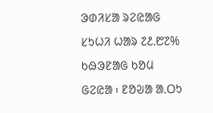ᱳᱰᱤᱥᱟ ᱨᱮᱭᱟᱜ ᱥᱩᱦᱤ ᱦᱟᱨ ᱗᱒ᱹ᱘᱗% ᱠᱷᱳᱱᱟᱜ ᱠᱚᱢ ᱜᱮᱭᱟ ᱾ ᱱᱚᱶᱟ ᱟᱹᱛᱩ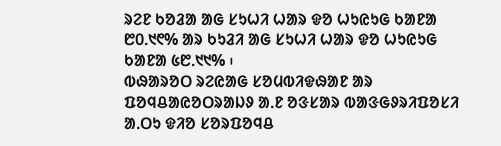ᱨᱮᱱ ᱠᱚᱲᱟ ᱟᱜ ᱥᱩᱦᱤ ᱦᱟᱨ ᱫᱚ ᱦᱩᱭᱩᱜ ᱠᱟᱱᱟ ᱘᱐ᱹ᱑᱖% ᱟᱨ ᱠᱩᱲᱤ ᱟᱜ ᱥᱩᱦᱤ ᱦᱟᱨ ᱫᱚ ᱦᱩᱭᱩᱜ ᱠᱟᱱᱟ ᱕᱘ᱹ᱑᱑% ᱾
ᱵᱷᱟᱨᱚᱛ ᱨᱮᱭᱟᱜ ᱥᱚᱢᱵᱤᱫᱷᱟᱱ ᱟᱨ ᱯᱚᱧᱪᱟᱭᱚᱛᱨᱟᱡᱽ ᱟᱹᱱ ᱚᱝᱥᱟᱨ ᱵᱟᱝᱜᱽᱨᱤᱯᱚᱥᱤ ᱟᱹᱛᱩ ᱫᱤᱚ ᱥᱚᱨᱯᱚᱧᱪ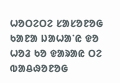ᱦᱚᱛᱮᱛᱮ ᱥᱟᱥᱚᱱᱚᱜ ᱠᱟᱱᱟ ᱡᱟᱦᱟᱸᱭ ᱫᱚ ᱦᱚᱲ ᱠᱚ ᱫᱟᱨᱟᱭ ᱛᱮ ᱵᱟᱪᱷᱚᱱᱚᱜ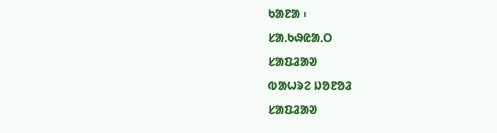ᱠᱟᱱᱟ ᱾
ᱥᱟᱹᱠᱷᱭᱟᱹᱛ
ᱥᱟᱯᱲᱟᱣ
ᱵᱟᱦᱨᱮ ᱡᱚᱱᱚᱲ
ᱥᱟᱯᱲᱟᱣ